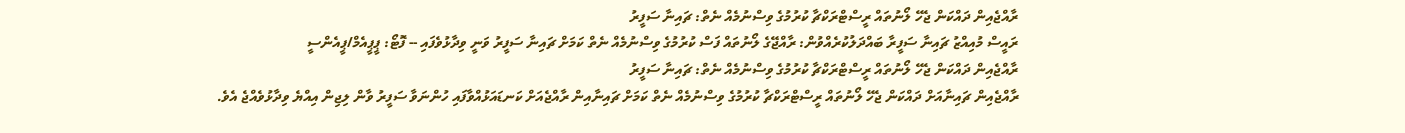ރާއްޖެއިން ދައްކަން ޖެހޭ ލޯނުތައް ރީސްޓްރަކްޗާ ކުރުމުގެ ވިސްނުމެއް ނެތް: ޗައިނާ ސަފީރު
ރައީސް މުއިއްޒު ޗައިނާ ސަފީރާ ބައްދަލުކުރެއްވުން: ރާއްޖޭގެ ލޯނުތައް ފަސް ކުރުމުގެ ވިސްނުމެއް ނެތް ކަމަށް ޗައިނާ ސަފީރު ވަނީ ވިދާޅުވެފައި -- ފޮޓޯ: ޕީޕީއެމް/ޕީއެންސީ
ރާއްޖެއިން ދައްކަން ޖެހޭ ލޯނުތައް ރީސްޓްރަކްޗާ ކުރުމުގެ ވިސްނުމެއް ނެތް: ޗައިނާ ސަފީރު
ރާއްޖެއިން ޗައިނާއަށް ދައްކަން ޖެހޭ ލޯނުތައް ރީސްޓްރަކްޗާ ކުރުމުގެ ވިސްނުމެއް ނެތް ކަމަށް ޗައިނާއިން ރާއްޖެއަށް ކަނޑައަޅުއްވާފައި ހުންނަވާ ސަފީރު ވާން ލިޖިން އިއްޔެ ވިދާޅުވެއްޖެ އެވެ.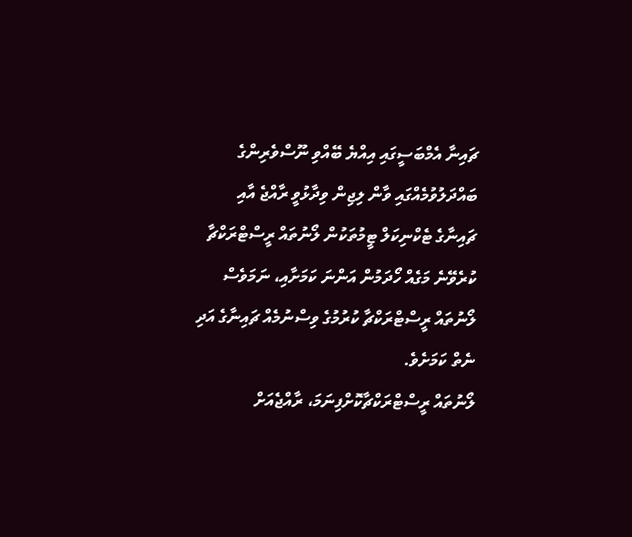ޗައިނާ އެމްބަސީގައި އިއްޔެ ބޭއްވި ނޫސްވެރިންގެ ބައްދަލުވުމެއްގައި ވާން ލިޖިން ވިދާޅުވީ ރާއްޖެ އާއި ޗައިނާގެ ޓެކްނިކަލް ޓީމުތަކުން ލޯނުތައް ރީސްޓްރަކްޗާ ކުރެވޭނެ މަގެއް ހޯދަމުން އަންނަ ކަމަށާއި، ނަމަވެސް ލޯނުތައް ރީސްޓްރަކްޗާ ކުރުމުގެ ވިސްނުމެއް ޗައިނާގެ އަދި ނެތް ކަމަށެވެ.
ލޯނުތައް ރީސްޓްރަކްޗާކޮށްފިނަމަ، ރާއްޖެއަށް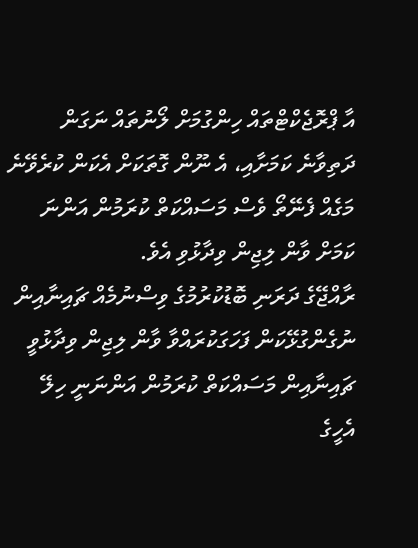އާ ޕްރޮޖެކްޓްތައް ހިންގުމަށް ލޯނުތައް ނަގަން ދަތިވާނެ ކަމަށާއި، އެ ނޫން ގޮތަކަށް އެކަން ކުރެވޭނެ މަގެއް ފެނޭތޯ ވެސް މަސައްކަތް ކުރަމުން އަންނަ ކަމަށް ވާން ލިޖިން ވިދާޅުވި އެވެ.
ރާއްޖޭގެ ދަރަނި ބޮޑުކުރުމުގެ ވިސްނުމެއް ޗައިނާއިން ނުގެންގުޅޭކަން ފަހަގަކުރައްވާ ވާން ލިޖިން ވިދާޅުވީ ޗައިނާއިން މަސައްކަތް ކުރަމުން އަންނަނީ ހިލޭ އެހީގެ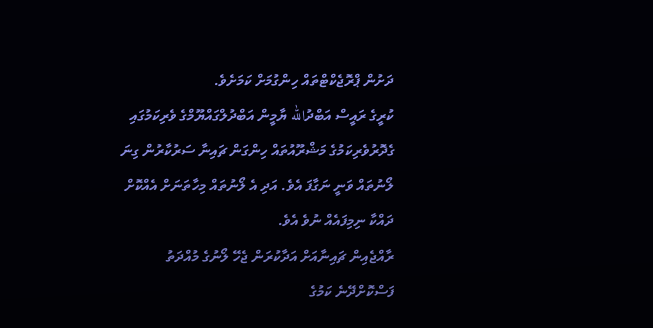ދަށުން ޕްރޮޖެކްޓްތައް ހިންގުމަށް ކަމަށެވެ.
ކުރީގެ ރައީސް އަބްދުالله ޔާމީން އަބްދުލްގައްޔޫމްގެ ވެރިކަމުގައި ގެދޮރުވެރިކަމުގެ މަޝްރޫއުތައް ހިންގަން ޗައިނާ ސަރުކާރުން ގިނަ ލޯނުތައް ވަނީ ނަގާފަ އެވެ. އަދި އެ ލޯނުތައް މިހާތަނަށް އެއްކޮށް ދައްކާ ނިމިފައެއް ނުވެ އެވެ.
ރާއްޖެއިން ޗައިނާއަށް އަދާކުރަން ޖެހޭ ލޯނުގެ މުއްދަތު ފަސްކޮށްދޭނެ ކަމުގެ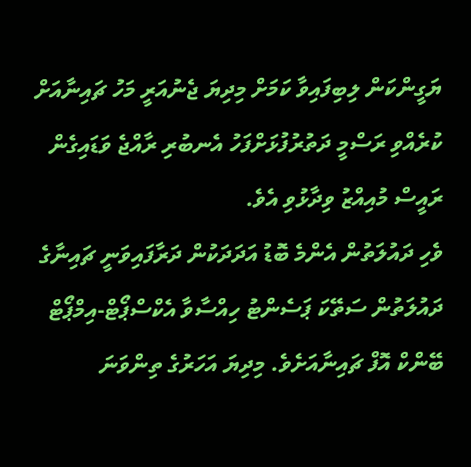ޔަގީންކަން ލިބިފައިވާ ކަމަށް މިދިޔަ ޖެނުއަރީ މަހު ޗައިނާއަށް ކުރެއްވި ރަސްމީ ދަތުރުފުޅަށްފަހު އެނބުރި ރާއްޖެ ވަޑައިގެން ރައީސް މުއިއްޒު ވިދާޅުވި އެވެ.
ވެހި ދައުލަތުން އެންމެ ބޮޑު އަދަދަކުން ދަރާފައިވަނީ ޗައިނާގެ ދައުލަތުން ސަތޭކަ ޕަސެންޓު ހިއްސާވާ އެކްސްޕޯޓް-އިމްޕޯޓް ބޭންކް އޮފް ޗައިނާއަށެވެ. މިދިޔަ އަހަރުގެ ތިންވަނަ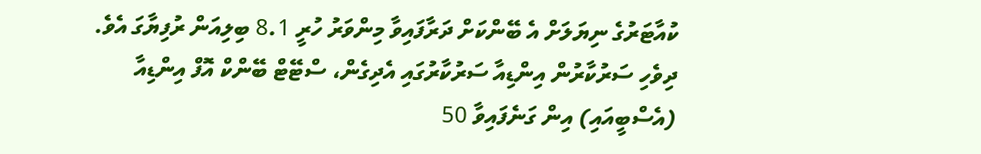ކުއާޓަރުގެ ނިޔަލަށް އެ ބޭންކަށް ދަރާފައިވާ މިންވަރު ހުރީ 8.1 ބިލިއަން ރުފިޔާގަ އެވެ.
ދިވެހި ސަރުކާރުން އިންޑިއާ ސަރުކާރުގައި އެދިގެން، ސްޓޭޓް ބޭންކް އޮފް އިންޑިއާ (އެސްބީއައި) އިން ގަނެފައިވާ 50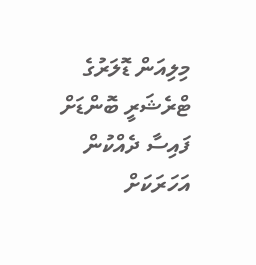މިލިއަން ޑޮލަރުގެ ޓްރެޝަރީ ބޮންޑަށް ފައިސާ ދެއްކުން އަހަރަކަށް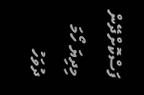ފަސްކޮށްދޭން މިދިޔަ ހޯމަ ދުވަހު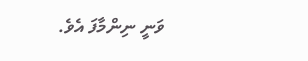ވަނީ ނިންމާފަ އެވެ.